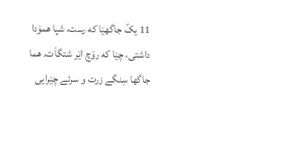11 یکّ جاگهێا که رست، شپا همۆدا داشتی، چێا که رۆچ اێر شتگاَت. هما جاگها سِنگے زرت و سرئے چێرایی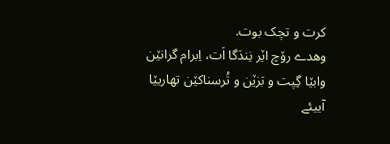کرت و تچک بوت.
وهدے رۆچ اێر نِندَگا اَت، اِبرام گرانێن وابێا گِپت و بَزێن و تُرسناکێن تهاریێا آییئے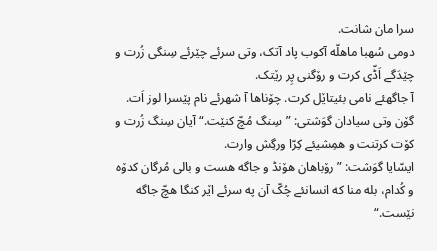سرا مان شانت.
دومی سُهبا ماهلّه آکوب پاد آتک، وتی سرئے چێرئے سِنگی زُرت و چێدَگے اَڈّی کرت و رۆگنی پِر رێتک.
آ جاگهئے نامی بئیتاێل کرت. چۆناها آ شهرئے نام پێسرا لوز اَت.
گۆن وتی سیادان گوَشتی: ”سِنگ مُچّ کنێت.“ آیان سِنگ زُرت و کۆت کرتنت و همِشیئے کِرّا ورگِش وارت.
ایسّایا گوَشت: ”رۆباهان هۆنڈ و جاگه هست و بالی مُرگان کدۆه و کُدام، بله منا که انسانئے چُکّ آن په سرئے اێر کنگا هچّ جاگه نێست.“